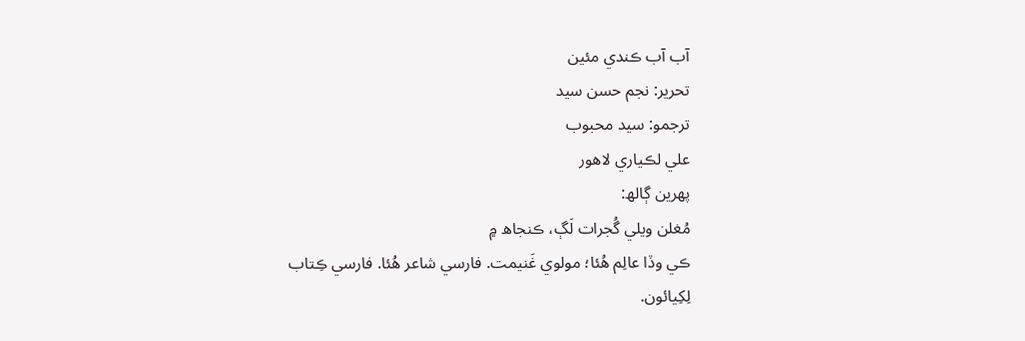آب آب ڪندي مئين
تحرير: نجم حسن سيد
ترجمو: سيد محبوب
علي لڪياري لاھور
پهرين ڳالھ:
مُغلن ويلي گُجرات لَڳ، ڪنجاھ ۾
ڪي وڏا عالِم هُئا؛ مولوي غَنيمت. فارسي شاعر ھُئا. فارسي ڪِتاب لِکِيائون.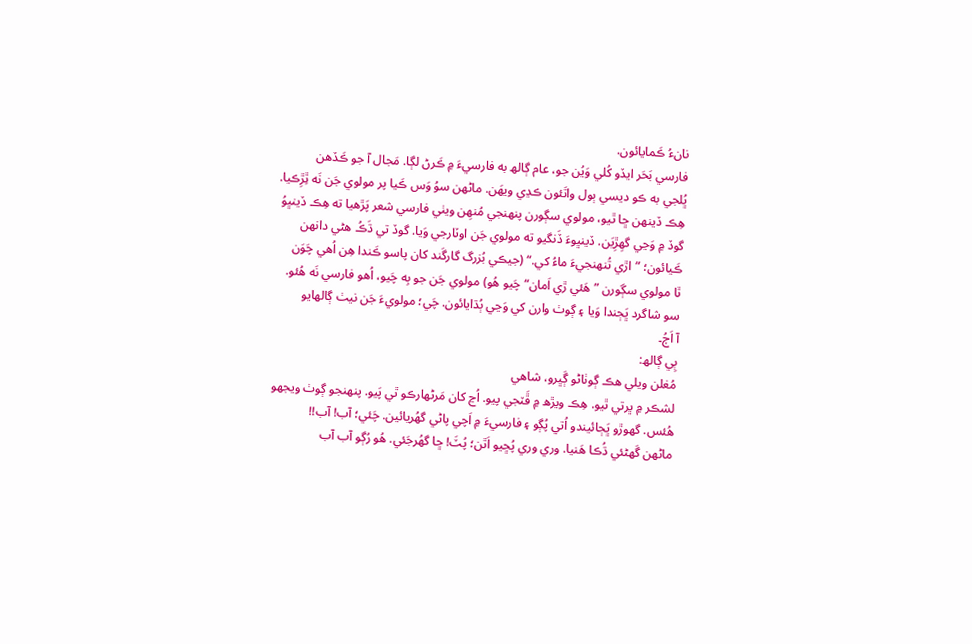نانءُ ڪَمايائون.
فارسي بَحَر ايڏو کُلي وَيُن جو، عام ڳالھ به فارسيءَ ۾ ڪَرڻ لڳا. مَجال آ جو ڪَڏهن
ڀُلجي به ڪو ديسي ٻول واتَئون ڪڍي ويهَن. ماڻهن سوُ وَس ڪَيا پر مولوي جَن نَه ٿِڙِڪيا.
هِڪ ڏينهن ڇا ٿيو، مولوي سڳورن پنهنجي مُنهِن ويٺي فارسي شعر پَڙهيا ته هِڪ ڏينڀوُ
گوڏ ۾ وَڃي گھِڙِيَن. ڏينڀوءَ ڏَنگيو ته مولوي جَن اوٽارجي وَيا. گوڏ تي ڌَڪُ هڻي دانهن
ڪَيائون؛ ”اڙي تُنهنجيءَ ماءُ کي.“ (جيڪي بُزرگ گارگَند کان پاسو ڪَندا هِن اُهي چَوَن
ٿا مولوي سڳورن ”هَئي ڙي اَمان“ چَيو هُو) مولوي جَن جو بِه چَيو، اُهو فارسي نَه هُئو.
سو شاگرد ڀَڄندا وَيا ۽ ڳوٺ وارن کي وَڃي ٻُڌايائون. چَي؛ مولويءَ جَن نيٺ ڳالهايو
آ اَڄُ۔
ٻِي ڳالھ:
مُغلن ويلي هڪ ڳوٺاڻو ڳَڀرو، شاهي
لشڪر ۾ ڀرتي ٿيو. هِڪ ويڙھ ۾ ڦَٽجي پيو. اُڃ کان مَرڻهارڪو ٿي پَيو. پنهنجو ڳوٺ ويجهو
هُئس. گھوڙو ڀَڄائيندو اُتي پُڳو ۽ فارسيءَ ۾ اَچي پاڻي گھُريائين. چَئي؛ آب! آب!!
ماڻهن گَھڻئي ڌُڪا هَنيا. وري وري پُڇيو اَٿن؛ پُٽَ! ڇا گھُرجَئي. هُو رُڳو آب آب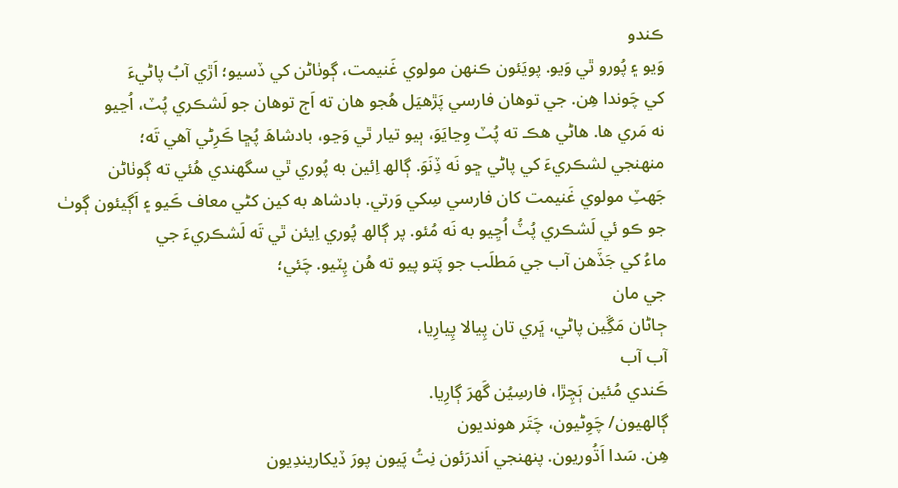ڪندو
وَيو ۽ پُورو ٿي وَيو. پويَئون ڪنهن مولوي غَنيمت، ڳوٺاڻن کي ڏسيو؛ اَڙي آبُ پاڻيءَ
کي چَوندا هِن. جي توهان فارسي پَڙهيَل هُجو هان ته اَڄ توهان جو لَشڪري پُٽ، اُڃيو
نه مَري ها. هاڻي هڪ ته پُٽ وِڃايَوَ، ٻيو تيار ٿي وَڃو، بادشاھَ پُڇا ڪَرِڻي آهي تَه؛
منهنجي لشڪريءَ کي پاڻي ڇو نَه ڏِنَوَ. ڳالھ اِئين به پُوري ٿي سگھندي هُئي ته ڳوٺاڻن
جَهٽِ مولوي غَنيمت کان فارسي سِکي وَرتي. بادشاھ به کين کڻي معاف ڪَيو ۽ اَڳيئون ڳوٺ
جو ڪو ئي لَشڪري پُٽُ اُڃِيو به نَه مُئو. پر ڳالھ پُوري اِيئن ٿي تَه لَشڪريءَ جي
ماءُ کي جَڏَهن آب جي مَطلَب جو پَتو پيو ته هُن پِٽيو. چَئي؛
جي مان
ڄاڻان مَڱِين پاڻي، ڀَري تان پِيالا پِيارِيا،
آب آب
ڪَندي مُئين ٻَچِڙا، فارسِيُن گَھرَ ڳارِيا.
ڳالهيون/ چَوِڻيون، چَتَر هونديون
هِن. سَدا اَڌُوريون. پنهنجي اَندرَئون نِتُ پَيون پورَ ڏيکاريندِيون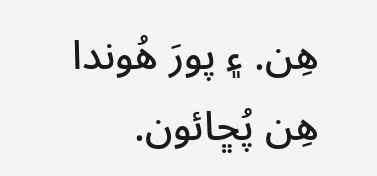هِن. ۽ پورَ هُوندا
هِن پُڇائون.